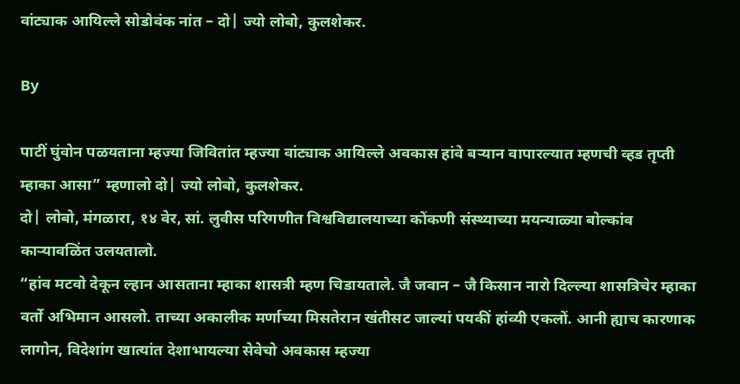वांट्याक आयिल्ले सोडोवंक नांत – दो| ज्यो लोबो, कुलशेकर.

By

पाटीं घुंवोन पळयताना म्हज्या जिवितांत म्हज्या वांट्याक आयिल्ले अवकास हांवे बऱ्यान वापारल्यात म्हणची व्हड तृप्ती म्हाका आसा” म्हणालो दो| ज्यो लोबो, कुलशेकर.
दो| लोबो, मंगळारा, १४ वेर, सां. लुवीस परिगणीत विश्वविद्यालयाच्या कोंकणी संस्थ्याच्या मयन्याळ्या बोल्कांव काऱ्यावळिंत उलयतालो.
“हांव मटवो देकून ल्हान आसताना म्हाका शासत्री म्हण चिडायताले. जै जवान – जै किसान नारो दिल्ल्या शासत्रिचेर म्हाका वर्तो अभिमान आसलो. ताच्या अकालीक मर्णाच्या मिसतेरान खंतीसट जाल्यां पयकीं हांव्यी एकलों. आनी ह्याच कारणाक लागोन, विदेशांग खात्यांत देशाभायल्या सेवेचो अवकास म्हज्या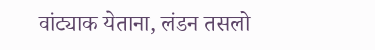वांट्याक येताना, लंडन तसलो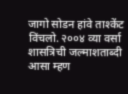जागो सोडन हांवे ताश्केंट विंचलो. २००४ व्या वर्सा शासत्रिची जल्माशताब्दी आसा म्हण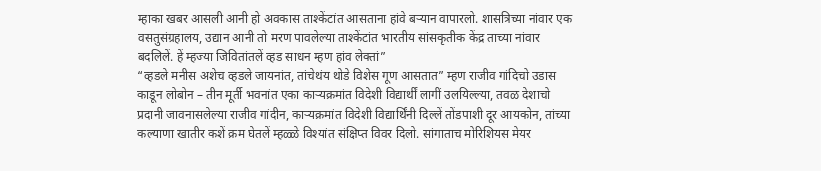म्हाका खबर आसली आनी हो अवकास ताश्केंटांत आसताना हांवे बऱ्यान वापारलो. शासत्रिच्या नांवार एक वसतुसंग्रहालय, उद्यान आनी तो मरण पावलेल्या ताश्केंटांत भारतीय सांसकृतीक केंद्र ताच्या नांवार बदलिलें. हें म्हज्या जिवितांतलें व्हड साधन म्हण हांव लेक्तां”
“व्हडले मनीस अशेच व्हडले जायनांत, तांचेथंय थोडे विशेस गूण आसतात” म्हण राजीव गांदिचो उडास काडून लोबोन – तीन मूर्ती भवनांत एका काऱ्यक्रमांत विदेशी विद्यार्थीं लागीं उलयिल्ल्या, तवळ देशाचो प्रदानी जावनासलेल्या राजीव गांदीन, काऱ्यक्रमांत विदेशी विद्यार्थिंनी दिल्लें तोंडपाशी दूर आयकोन, तांच्या कल्याणा खातीर कशें क्रम घेतलें म्हळ्ळे विश्यांत संक्षिप्त विवर दिलो. सांगाताच मोरिशियस मेयर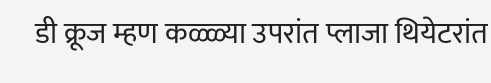डी क्रूज म्हण कळ्ळ्या उपरांत प्लाजा थियेटरांत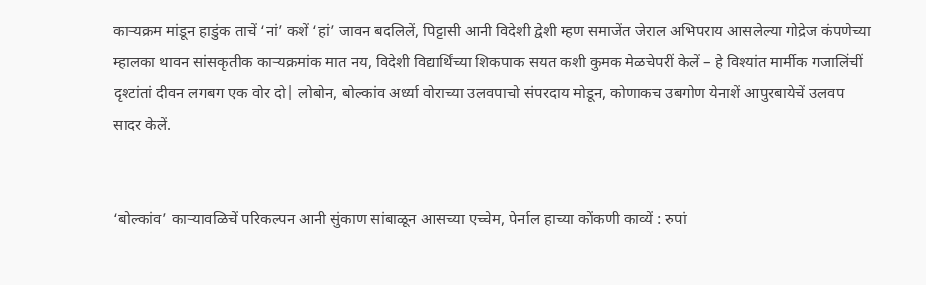काऱ्यक्रम मांडून हाडुंक ताचें ‘नां’ कशें ‘हां’ जावन बदलिलें, पिट्टासी आनी विदेशी द्वेशी म्हण समाजेंत जेराल अभिपराय आसलेल्या गोद्रेज कंपणेच्या म्हालका थावन सांसकृतीक काऱ्यक्रमांक मात नय, विदेशी विद्यार्थिंच्या शिकपाक सयत कशी कुमक मेळचेपरीं केलें – हे विश्यांत मार्मीक गजालिंचीं दृश्टांतां दीवन लगबग एक वोर दो| लोबोन, बोल्कांव अर्ध्या वोराच्या उलवपाचो संपरदाय मोडून, कोणाकच उबगोण येनाशें आपुरबायेचें उलवप सादर केलें.


‘बोल्कांव’ काऱ्यावळिचें परिकल्पन आनी सुंकाण सांबाळून आसच्या एच्चेम, पेर्नाल हाच्या कोंकणी काव्यें : रुपां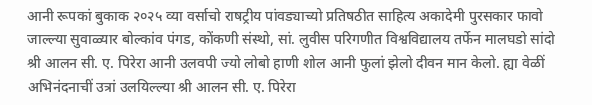आनी रूपकां बुकाक २०२५ व्या वर्साचो राषट्रीय पांवड्याच्यो प्रतिषठीत साहित्य अकादेमी पुरसकार फावो जाल्ल्या सुवाळ्यार बोल्कांव पंगड, कोंकणी संस्थो, सां. लुवीस परिगणीत विश्वविद्यालय तर्फेन मालघडो सांदो श्री आलन सी. ए. पिरेरा आनी उलवपी ज्यो लोबो हाणी शोल आनी फुलां झेलो दीवन मान केलो. ह्या वेळीं अभिनंदनाचीं उत्रां उलयिल्ल्या श्री आलन सी. ए. पिरेरा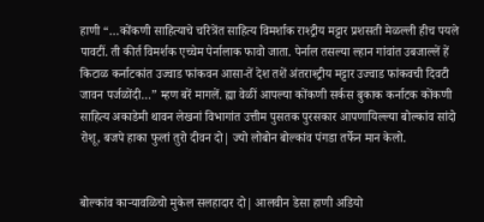हाणी “…कोंकणी साहित्याचे चरित्रेंत साहित्य विमर्शाक राश्ट्रीय मट्टार प्रशसती मेळल्ली हीच पयले पावटीं. ती कीर्त विमर्शक एच्चेम पेर्नालाक फावो जाता. पेर्नाल तसल्या ल्हान गांवांत उबजाल्लें हें किटाळ कर्नाटकांत उज्वाड फांकवन आसा-तें देश तशें अंतराश्ट्रीय मट्टार उज्वाड फांकवची दिवटी जावन पर्जळोंदी…” म्हण बरें मागलें. ह्या वेळीं आपल्या कोंकणी सर्कस बुकाक कर्नाटक कोंकणी साहित्य अकाडेमी थावन लेखनां विभागांत उत्तीम पुसतक पुरसकार आपणायिल्ल्या बोल्कांव सांदो रोशू, बजपे हाका फुलां तुरो दीवन दो| ज्यो लोबोन बोल्कांव पंगडा तर्फेन मान केलो.


बोल्कांव काऱ्यावळिचो मुकेल सलहादार दो| आलवीन डेसा हाणी अडियो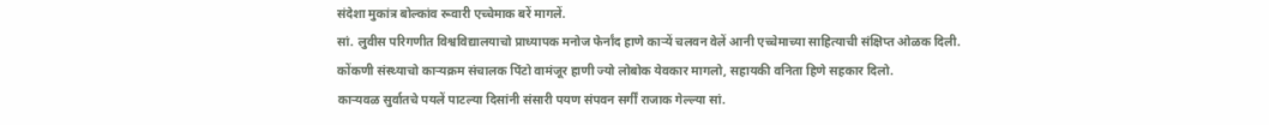संदेशा मुकांत्र बोल्कांव रूवारी एच्चेमाक बरें मागलें.
सां. लुवीस परिगणीत विश्वविद्यालयाचो प्राध्यापक मनोज फेर्नांद हाणे काऱ्यें चलवन वेलें आनी एच्चेमाच्या साहित्याची संक्षिप्त ओळक दिली.
कोंकणी संस्थ्याचो काऱ्यक्रम संचालक पिंटो वामंजूर हाणी ज्यो लोबोक येवकार मागलो, सहायकी वनिता हिणे सहकार दिलो.
काऱ्यवळ सुर्वातचे पयलें पाटल्या दिसांनी संसारी पयण संपवन सर्गीं राजाक गेल्ल्या सां.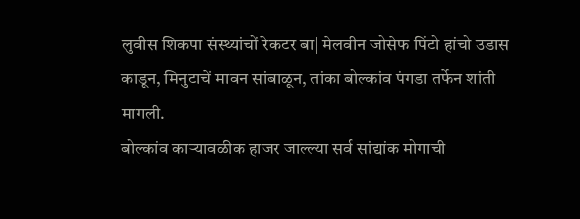लुवीस शिकपा संस्थ्यांचों रेकटर बा| मेलवीन जोसेफ पिंटो हांचो उडास काडून, मिनुटाचें मावन सांबाळून, तांका बोल्कांव पंगडा तर्फेन शांती मागली.
बोल्कांव काऱ्यावळीक हाजर जाल्ल्या सर्व सांद्यांक मोगाची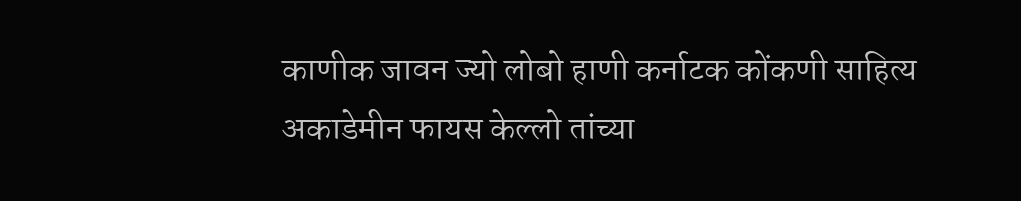काणीक जावन ज्यो लोबो हाणी कर्नाटक कोंकणी साहित्य अकाडेमीन फायस केल्लो तांच्या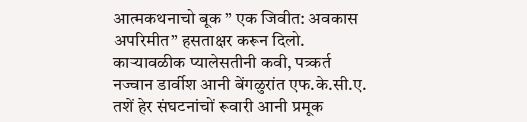आत्मकथनाचो बूक ” एक जिवीत: अवकास अपरिमीत” हसताक्षर करून दिलो.
काऱ्यावळीक प्यालेसतीनी कवी, पत्र्कर्त नज्वान डार्वीश आनी बेंगळुरांत एफ.के.सी.ए. तशें हेर संघटनांचों रूवारी आनी प्रमूक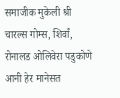समाजीक मुकेली श्री चारल्स गोम्स, शिर्वां, रोनालड ओलिवेरा पडुकोणे आनी हेर मानेसत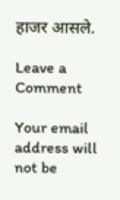हाजर आसले.

Leave a Comment

Your email address will not be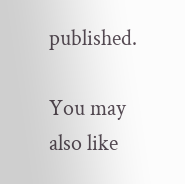published.

You may also like